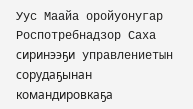Уус Маайа оройуонугар Роспотребнадзор Саха сиринээҕи управлениетын сорудаҕынан командировкаҕа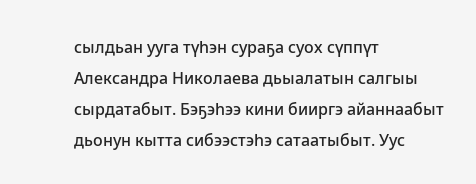сылдьан ууга түһэн сураҕа суох сүппүт Александра Николаева дьыалатын салгыы сырдатабыт. Бэҕэһээ кини бииргэ айаннаабыт дьонун кытта сибээстэһэ сатаатыбыт. Уус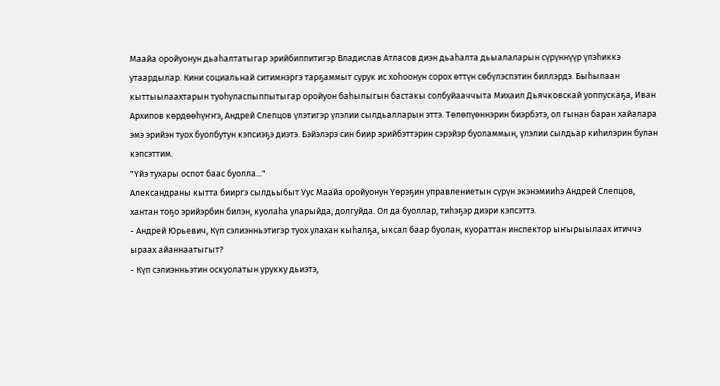Маайа оройуонун дьаһалтатыгар эрийбиппитигэр Владислав Атласов диэн дьаһалта дьыалаларын сүрүннүүр үлэһиккэ утаардылар. Кини социальнай ситимнэргэ тарҕаммыт сурук ис хоһоонун сорох өттүн сөбүлэспэтин биллэрдэ. Быһылаан кыттыылаахтарын туоһуласпыппытыгар оройуон баһылыгын бастакы солбуйааччыта Михаил Дьячковскай уоппускаҕа, Иван Архипов көрдөөһүҥҥэ, Андрей Слепцов үлэтигэр үлэлии сылдьалларын эттэ. Төлөпүөннэрин биэрбэтэ, ол гынан баран хайалара эмэ эрийэн туох буолбутун кэпсиэҕэ диэтэ. Бэйэлэрэ син биир эрийбэттэрин сэрэйэр буоламмын, үлэлии сылдьар киһилэрин булан кэпсэттим.
"Үйэ тухары оспот баас буолла..."
Александраны кытта бииргэ сылдьыбыт Уус Маайа оройуонун Үөрэҕин управлениетын сүрүн экэнэмииһэ Андрей Слепцов, хантан тоҕо эрийэрбин билэн, куолаһа уларыйда, долгуйда. Ол да буоллар, тиһэҕэр диэри кэпсэттэ.
- Андрей Юрьевич, Күп сэлиэнньэтигэр туох улахан кыһалҕа, ыксал баар буолан, куораттан инспектор ыҥырыылаах итиччэ ыраах айаннаатыгыт?
- Күп сэлиэнньэтин оскуолатын урукку дьиэтэ,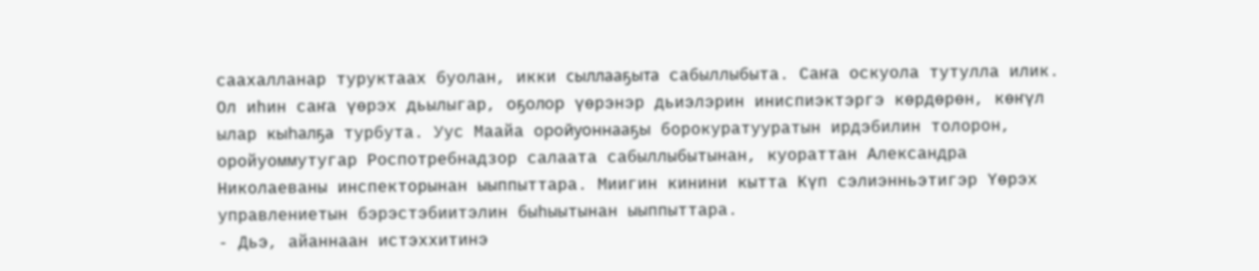саахалланар туруктаах буолан, икки сыллааҕыта сабыллыбыта. Саҥа оскуола тутулла илик. Ол иһин саҥа үөрэх дьылыгар, оҕолор үөрэнэр дьиэлэрин иниспиэктэргэ көрдөрөн, көҥүл ылар кыһалҕа турбута. Уус Маайа оройуоннааҕы борокуратууратын ирдэбилин толорон, оройуоммутугар Роспотребнадзор салаата сабыллыбытынан, куораттан Александра Николаеваны инспекторынан ыыппыттара. Миигин кинини кытта Күп сэлиэнньэтигэр Үөрэх управлениетын бэрэстэбиитэлин быһыытынан ыыппыттара.
- Дьэ, айаннаан истэххитинэ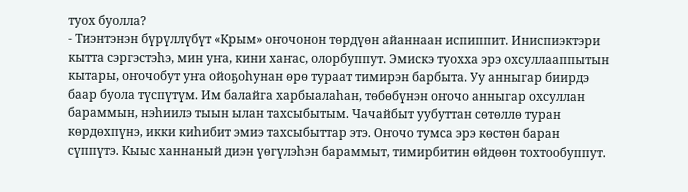туох буолла?
- Тиэнтэнэн бүрүллүбүт «Крым» оҥочонон төрдүөн айаннаан испиппит. Иниспиэктэри кытта сэргэстэһэ, мин уҥа, кини хаҥас, олорбуппут. Эмискэ туохха эрэ охсуллааппытын кытары, оҥочобут уҥа ойоҕоһунан өрө тураат тимирэн барбыта. Уу анныгар биирдэ баар буола түспүтүм. Им балайга харбыалаһан, төбөбүнэн оҥочо анныгар охсуллан бараммын, нэһиилэ тыын ылан тахсыбытым. Чачайбыт уубуттан сөтөллө туран көрдөхпүнэ, икки киһибит эмиэ тахсыбыттар этэ. Оҥочо тумса эрэ көстөн баран сүппүтэ. Кыыс ханнаный диэн үөгүлэһэн бараммыт, тимирбитин өйдөөн тохтообуппут.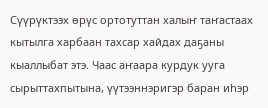Сүүрүктээх өрүс ортотуттан халыҥ таҥастаах кытылга харбаан тахсар хайдах даҕаны кыаллыбат этэ. Чаас аҥаара курдук ууга сырыттахпытына, үүтээннэригэр баран иһэр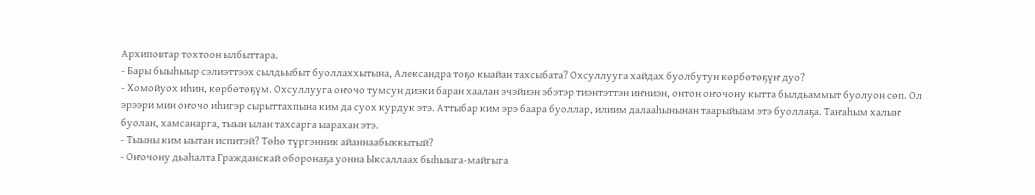Архиповтар тохтоон ылбыттара.
- Бары быыһыыр сэлиэттээх сылдьыбыт буоллаххытына, Александра тоҕо кыайан тахсыбата? Охсуллууга хайдах буолбутун көрбөтөҕүҥ дуо?
- Хомойуох иһин, көрбөтөҕүм. Охсуллууга оҥочо тумсун диэки баран хаалан эчэйиэн эбэтэр тиэнтэттэн иҥниэн, онтон оҥочону кытта былдьаммыт буолуон сөп. Ол эрээри мин оҥочо иһигэр сырыттахпына ким да суох курдук этэ. Аттыбар ким эрэ баара буоллар, илиим далааһынынан таарыйыам этэ буоллаҕа. Таҥаһым халыҥ буолан, хамсанарга, тыын ылан тахсарга ыарахан этэ.
- Тыыны ким ыытан испитэй? Төһө түргэнник айаннаабыккытый?
- Оҥочону дьаһалта Гражданскай оборонаҕа уонна Ыксаллаах быһыыга-майгыга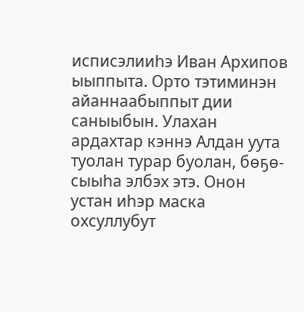исписэлииһэ Иван Архипов ыыппыта. Орто тэтиминэн айаннаабыппыт дии саныыбын. Улахан ардахтар кэннэ Алдан уута туолан турар буолан, бөҕө-сыыһа элбэх этэ. Онон устан иһэр маска охсуллубут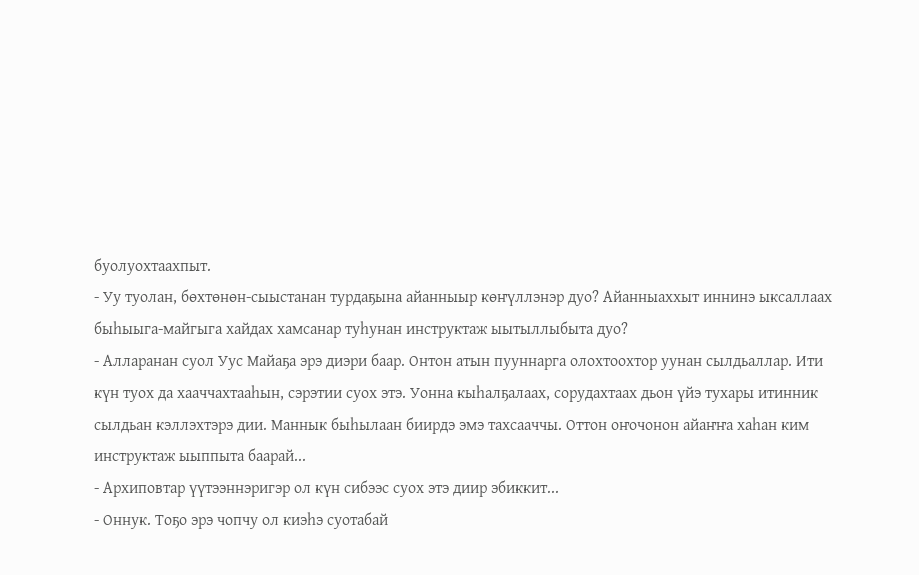буолуохтаахпыт.
- Уу туолан, бөхтөнөн-сыыстанан турдаҕына айанныыр көҥүллэнэр дуо? Айанныаххыт иннинэ ыксаллаах быһыыга-майгыга хайдах хамсанар туһунан инструктаж ыытыллыбыта дуо?
- Алларанан суол Уус Майаҕа эрэ диэри баар. Онтон атын пууннарга олохтоохтор уунан сылдьаллар. Ити күн туох да хааччахтааһын, сэрэтии суох этэ. Уонна кыһалҕалаах, сорудахтаах дьон үйэ тухары итинник сылдьан кэллэхтэрэ дии. Маннык быһылаан биирдэ эмэ тахсааччы. Оттон оҥочонон айаҥҥа хаһан ким инструктаж ыыппыта баарай...
- Архиповтар үүтээннэригэр ол күн сибээс суох этэ диир эбиккит...
- Оннук. Тоҕо эрэ чопчу ол киэһэ суотабай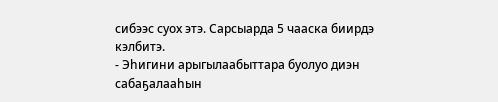сибээс суох этэ. Сарсыарда 5 чааска биирдэ кэлбитэ.
- Эһигини арыгылаабыттара буолуо диэн сабаҕалааһын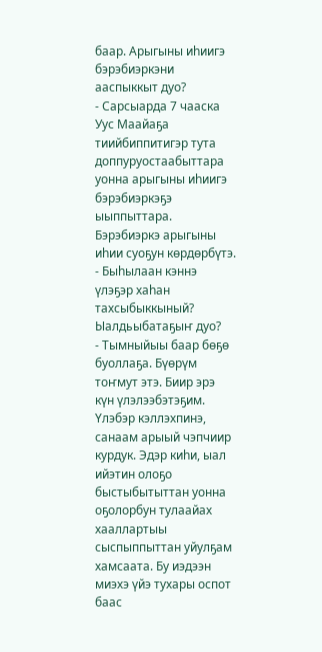баар. Арыгыны иһиигэ бэрэбиэркэни ааспыккыт дуо?
- Сарсыарда 7 чааска Уус Маайаҕа тиийбиппитигэр тута доппуруостаабыттара уонна арыгыны иһиигэ бэрэбиэркэҕэ ыыппыттара. Бэрэбиэркэ арыгыны иһии суоҕун көрдөрбүтэ.
- Быһылаан кэннэ үлэҕэр хаһан тахсыбыккыный? Ыалдьыбатаҕыҥ дуо?
- Тымныйыы баар бөҕө буоллаҕа. Бүөрүм тоҥмут этэ. Биир эрэ күн үлэлээбэтэҕим. Үлэбэр кэллэхпинэ, санаам арыый чэпчиир курдук. Эдэр киһи, ыал ийэтин олоҕо быстыбытыттан уонна оҕолорбун тулаайах хааллартыы сыспыппыттан уйулҕам хамсаата. Бу иэдээн миэхэ үйэ тухары оспот баас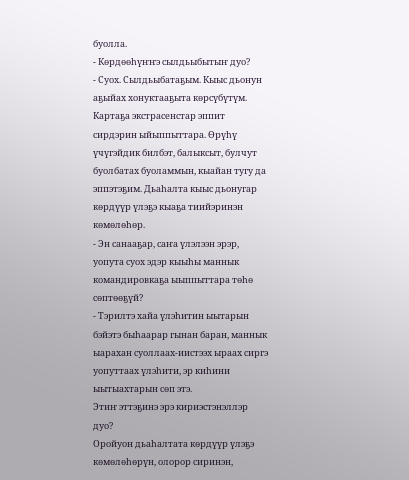буолла.
- Көрдөөһүҥҥэ сылдьыбытыҥ дуо?
- Суох. Сылдьыбатаҕым. Кыыс дьонун аҕыйах хонуктааҕыта көрсүбүтүм. Картаҕа экстрасенстар эппит сирдэрин ыйыппыттара. Өрүһү үчүгэйдик билбэт, балыксыт, булчут буолбатах буоламмын, кыайан тугу да эппэтэҕим. Дьаһалта кыыс дьонугар көрдүүр үлэҕэ кыаҕа тиийэринэн көмөлөһөр.
- Эн санааҕар, саҥа үлэлээн эрэр, уопута суох эдэр кыыһы маннык командировкаҕа ыыппыттара төһө сөптөөҕүй?
- Тэрилтэ хайа үлэһитин ыытарын бэйэтэ быһаарар гынан баран, маннык ыарахан суоллаах-иистээх ыраах сиргэ уопуттаах үлэһити, эр киһини ыытыахтарын сөп этэ.
Этиҥ эттэҕинэ эрэ кириэстэнэллэр дуо?
Оройуон дьаһалтата көрдүүр үлэҕэ көмөлөһөрүн, олорор сиринэн,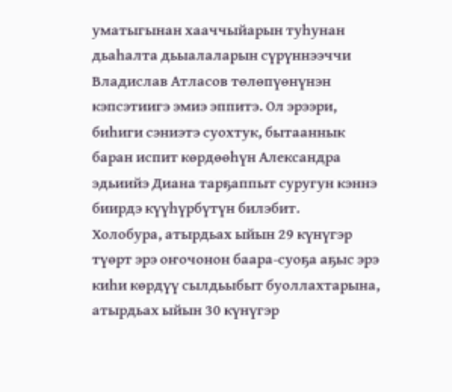уматыгынан хааччыйарын туһунан дьаһалта дьыалаларын сүрүннээччи Владислав Атласов төлөпүөнүнэн кэпсэтиигэ эмиэ эппитэ. Ол эрээри, биһиги сэниэтэ суохтук, бытааннык баран испит көрдөөһүн Александра эдьиийэ Диана тарҕаппыт суругун кэннэ биирдэ күүһүрбүтүн билэбит.
Холобура, атырдьах ыйын 29 күнүгэр түөрт эрэ оҥочонон баара-суоҕа аҕыс эрэ киһи көрдүү сылдьыбыт буоллахтарына, атырдьах ыйын 30 күнүгэр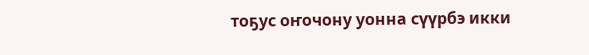тоҕус оҥочону уонна сүүрбэ икки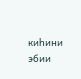киһини эбии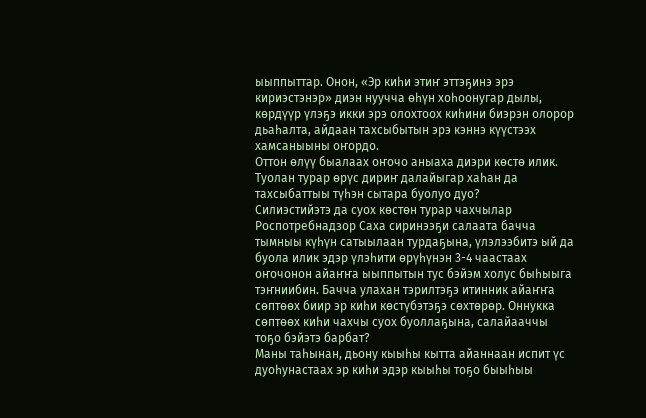ыыппыттар. Онон, «Эр киһи этиҥ эттэҕинэ эрэ кириэстэнэр» диэн нуучча өһүн хоһоонугар дылы, көрдүүр үлэҕэ икки эрэ олохтоох киһини биэрэн олорор дьаһалта, айдаан тахсыбытын эрэ кэннэ күүстээх хамсаныыны оҥордо.
Оттон өлүү быалаах оҥочо аныаха диэри көстө илик. Туолан турар өрүс дириҥ далайыгар хаһан да тахсыбаттыы түһэн сытара буолуо дуо?
Силиэстийэтэ да суох көстөн турар чахчылар
Роспотребнадзор Саха сиринээҕи салаата бачча тымныы күһүн сатыылаан турдаҕына, үлэлээбитэ ый да буола илик эдэр үлэһити өрүһүнэн 3-4 чаастаах оҥочонон айаҥҥа ыыппытын тус бэйэм холус быһыыга тэҥниибин. Бачча улахан тэрилтэҕэ итинник айаҥҥа сөптөөх биир эр киһи көстүбэтэҕэ сөхтөрөр. Оннукка сөптөөх киһи чахчы суох буоллаҕына, салайааччы тоҕо бэйэтэ барбат?
Маны таһынан, дьону кыыһы кытта айаннаан испит үс дуоһунастаах эр киһи эдэр кыыһы тоҕо быыһыы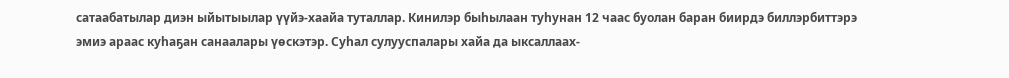сатаабатылар диэн ыйытыылар үүйэ-хаайа туталлар. Кинилэр быһылаан туһунан 12 чаас буолан баран биирдэ биллэрбиттэрэ эмиэ араас куһаҕан санаалары үөскэтэр. Суһал сулууспалары хайа да ыксаллаах-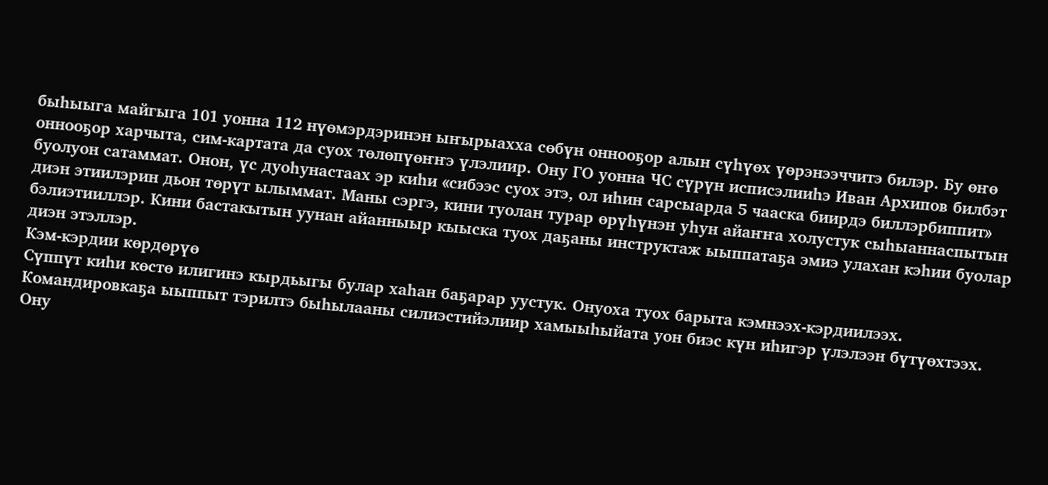быһыыга майгыга 101 уонна 112 нүөмэрдэринэн ыҥырыахха сөбүн оннооҕор алын сүһүөх үөрэнээччитэ билэр. Бу өҥө оннооҕор харчыта, сим-картата да суох төлөпүөҥҥэ үлэлиир. Ону ГО уонна ЧС сүрүн исписэлииһэ Иван Архипов билбэт буолуон сатаммат. Онон, үс дуоһунастаах эр киһи «сибээс суох этэ, ол иһин сарсыарда 5 чааска биирдэ биллэрбиппит» диэн этиилэрин дьон төрүт ылыммат. Маны сэргэ, кини туолан турар өрүһүнэн уһун айаҥҥа холустук сыһыаннаспытын бэлиэтииллэр. Кини бастакытын уунан айанныыр кыыска туох даҕаны инструктаж ыыппатаҕа эмиэ улахан кэһии буолар диэн этэллэр.
Кэм-кэрдии көрдөрүө
Сүппүт киһи көстө илигинэ кырдьыгы булар хаһан баҕарар уустук. Онуоха туох барыта кэмнээх-кэрдиилээх. Командировкаҕа ыыппыт тэрилтэ быһылааны силиэстийэлиир хамыыһыйата уон биэс күн иһигэр үлэлээн бүтүөхтээх. Ону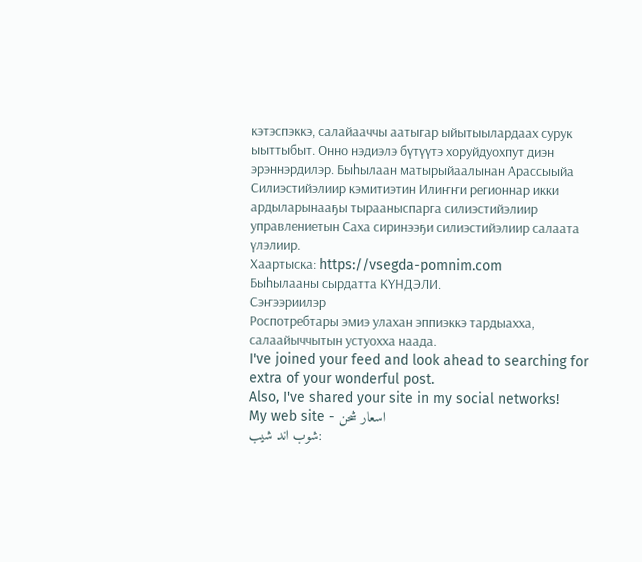кэтэспэккэ, салайааччы аатыгар ыйытыылардаах сурук ыыттыбыт. Онно нэдиэлэ бүтүүтэ хоруйдуохпут диэн эрэннэрдилэр. Быһылаан матырыйаалынан Арассыыйа Силиэстийэлиир кэмитиэтин Илиҥҥи регионнар икки ардыларынааҕы тырааныспарга силиэстийэлиир управлениетын Саха сиринээҕи силиэстийэлиир салаата үлэлиир.
Хаартыска: https://vsegda-pomnim.com
Быһылааны сырдатта КҮНДЭЛИ.
Сэҥээриилэр
Роспотребтары эмиэ улахан эппиэккэ тардыахха, салаайыччытын устуохха наада.
I've joined your feed and look ahead to searching for extra of your wonderful post.
Also, I've shared your site in my social networks!
My web site - اسعار شحن
شوب اند شيب: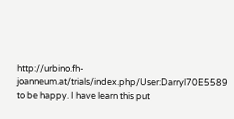http://urbino.fh-joanneum.at/trials/index.php/User:Darryl70E5589
to be happy. I have learn this put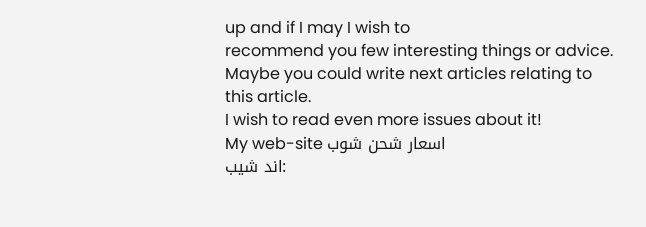up and if I may I wish to
recommend you few interesting things or advice.
Maybe you could write next articles relating to this article.
I wish to read even more issues about it!
My web-site اسعار شحن شوب
اند شيب: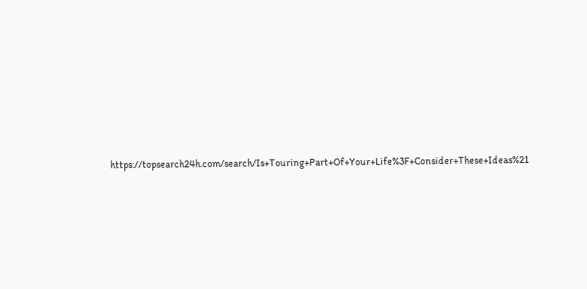https://topsearch24h.com/search/Is+Touring+Part+Of+Your+Life%3F+Consider+These+Ideas%21